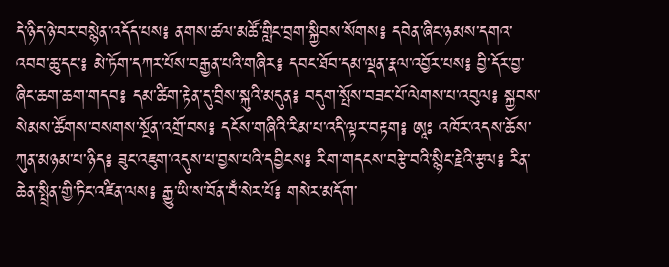དེ་ཉིད་ཉེ་བར་བསྙེན་འདོད་པས༔ ནགས་ཚལ་མཚོ་གླིང་བྲག་སྐྱིབས་སོགས༔ དབེན་ཞིང་ཉམས་དགའ་འབབ་ཆུ་དང་༔ མེ་ཏོག་དཀར་པོས་བརྒྱན་པའི་གཞིར༔ དབང་ཐོབ་དམ་ལྡན་རྣལ་འབྱོར་པས༔ བྱི་དོར་བྱ་ཞིང་ཆག་ཆག་གདབ༔ དམ་ཚིག་རྟེན་དུ་བྲིས་སྐུའི་མདུན༔ བདུག་སྤོས་བཟང་པོ་ལེགས་པ་འབུལ༔ སྐྱབས་སེམས་ཚོགས་བསགས་སྔོན་འགྲོ་བས༔ དངོས་གཞིའི་རིམ་པ་འདི་ལྟར་བརྟག༔ ཨཱཿ འཁོར་འདས་ཆོས་ཀུན་མཉམ་པ་ཉིད༔ ཟུང་འཇུག་འདུས་པ་བྱས་པའི་དབྱིངས༔ རིག་གདངས་བརྩེ་བའི་སྙིང་རྗེའི་རྩལ༔ རིན་ཆེན་སྤྲིན་གྱི་ཏིང་འཛིན་ལས༔ རྒྱུ་ཡི་ས་བོན་བྃ་སེར་པོ༔ གསེར་མདོག་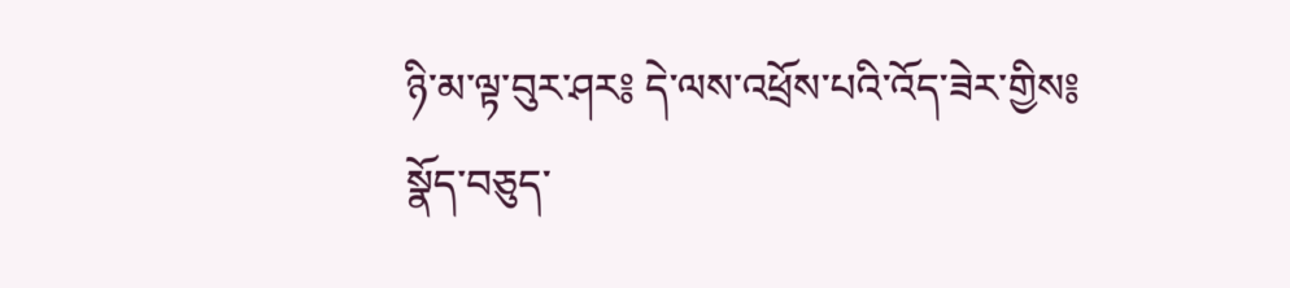ཉི་མ་ལྟ་བུར་ཤར༔ དེ་ལས་འཕྲོས་པའི་འོད་ཟེར་གྱིས༔ སྣོད་བཅུད་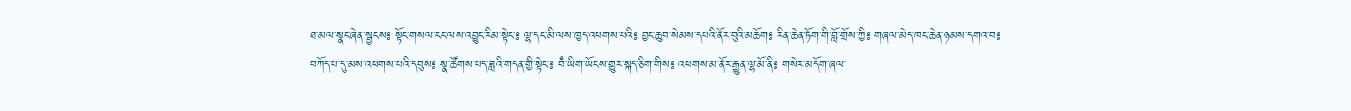ཐ་མལ་སྣང་ཞེན་སྦྱངས༔ སྟོང་གསལ་ངང་ལས་འབྱུང་རིམ་སྟེང་༔ ལྷ་དང་མི་ལས་ཁྱད་འཕགས་པའི༔ བྱང་ཆུབ་སེམས་དཔའི་ནོར་བུའི་མཆོག༔ རིན་ཆེན་ཏོག་གི་བློ་གྲོས་ཀྱི༔ གཞལ་མེད་ཁང་ཆེན་ཉམས་དགའ་བ༔ བཀོད་པ་དུ་མས་འཕགས་པའི་དབུས༔ སྣ་ཚོགས་པད་ཟླའི་གདན་གྱི་སྟེང་༔ བྃ་ཡིག་ཡོངས་གྱུར་སྐད་ཅིག་གིས༔ འཕགས་མ་ནོར་རྒྱུན་ལྷ་མོ་ནི༔ གསེར་མདོག་ཞལ་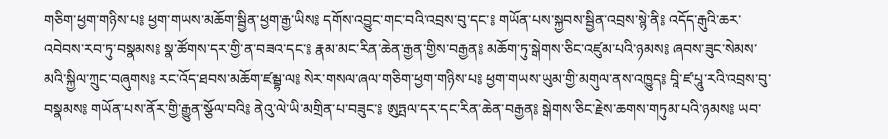གཅིག་ཕྱག་གཉིས་པ༔ ཕྱག་གཡས་མཆོག་སྦྱིན་ཕྱག་རྒྱ་ཡིས༔ དགོས་འབྱུང་གང་བའི་འབྲས་བུ་དང་༔ གཡོན་པས་སྐྱབས་སྦྱིན་འབྲས་སྙེ་ནི༔ འདོད་རྒུའི་ཆར་འབེབས་རབ་ཏུ་བསྣམས༔ སྣ་ཚོགས་དར་གྱི་ན་བཟའ་དང་༔ རྣམ་མང་རིན་ཆེན་རྒྱན་གྱིས་བརྒྱན༔ མཆོག་ཏུ་སྒེགས་ཅིང་འཛུམ་པའི་ཉམས༔ ཞབས་ཟུང་སེམས་མའི་སྐྱིལ་ཀྲུང་བཞུགས༔ རང་འོད་ཐབས་མཆོག་ཛམྦྷ་ལ༔ སེར་གསལ་ཞལ་གཅིག་ཕྱག་གཉིས་པ༔ ཕྱག་གཡས་ཡུམ་གྱི་མགུལ་ནས་འཁྱུད༔ བཱི་ཛ་པཱུ་རའི་འབྲས་བུ་བསྣམས༔ གཡོན་པས་ནོར་གྱི་རྒྱུན་སྩོལ་བའི༔ ནེའུ་ལེ་ཡི་མགྲིན་པ་བཟུང་༔ ཨུཏྤལ་དར་དང་རིན་ཆེན་བརྒྱན༔ སྒེགས་ཅིང་རྗེས་ཆགས་གཏུམ་པའི་ཉམས༔ ཡབ་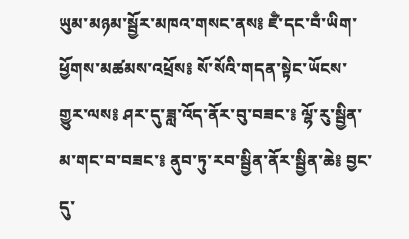ཡུམ་མཉམ་སྦྱོར་མཁའ་གསང་ནས༔ ཛྃ་དང་བྃ་ཡིག་ཕྱོགས་མཚམས་འཕྲོས༔ སོ་སོའི་གདན་སྟེང་ཡོངས་གྱུར་ལས༔ ཤར་དུ་ཟླ་འོད་ནོར་བུ་བཟང་༔ ལྷོ་རུ་སྦྱིན་མ་གང་བ་བཟང་༔ ནུབ་ཏུ་རབ་སྦྱིན་ནོར་སྦྱིན་ཆེ༔ བྱང་དུ་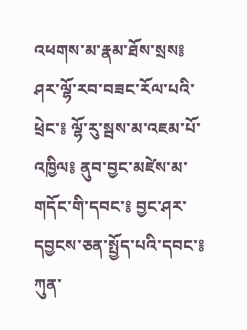འཕགས་མ་རྣམ་ཐོས་སྲས༔ ཤར་ལྷོ་རབ་བཟང་རོལ་པའི་ཕྲེང་༔ ལྷོ་རུ་སྦས་མ་འཇམ་པོ་འཁྱིལ༔ ནུབ་བྱང་མཛེས་མ་གདོང་གི་དབང་༔ བྱང་ཤར་དབྱངས་ཅན་སྤྱོད་པའི་དབང་༔ ཀུན་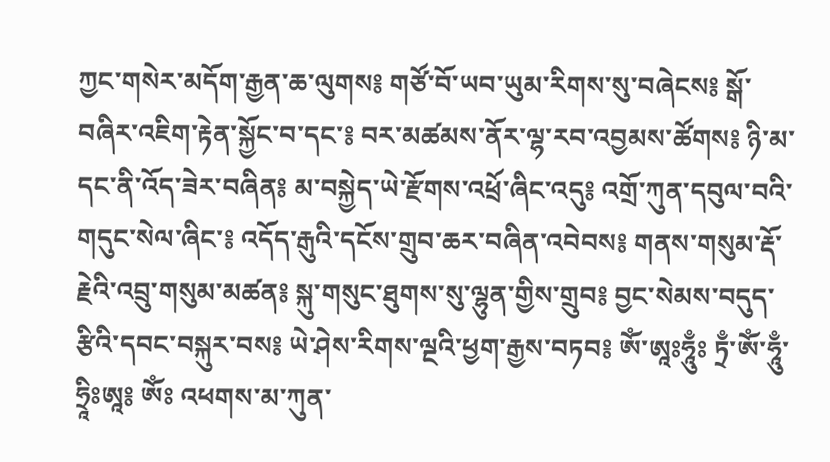ཀྱང་གསེར་མདོག་རྒྱན་ཆ་ལུགས༔ གཙོ་བོ་ཡབ་ཡུམ་རིགས་སུ་བཞེངས༔ སྒོ་བཞིར་འཇིག་རྟེན་སྐྱོང་བ་དང་༔ བར་མཚམས་ནོར་ལྷ་རབ་འབྱམས་ཚོགས༔ ཉི་མ་དང་ནི་འོད་ཟེར་བཞིན༔ མ་བསྐྱེད་ཡེ་རྫོགས་འཕྲོ་ཞིང་འདུ༔ འགྲོ་ཀུན་དབུལ་བའི་གདུང་སེལ་ཞིང་༔ འདོད་རྒུའི་དངོས་གྲུབ་ཆར་བཞིན་འབེབས༔ གནས་གསུམ་རྡོ་རྗེའི་འབྲུ་གསུམ་མཚན༔ སྐུ་གསུང་ཐུགས་སུ་ལྷུན་གྱིས་གྲུབ༔ བྱང་སེམས་བདུད་རྩིའི་དབང་བསྐུར་བས༔ ཡེ་ཤེས་རིགས་ལྔའི་ཕྱག་རྒྱས་བཏབ༔ ཨོཾ་ཨཱཿཧཱུྃཿ ཏྲྃ་ཨོཾ་ཧཱུྃ་ཧྲཱིཿཨཱ༔ ཨོཾཿ འཕགས་མ་ཀུན་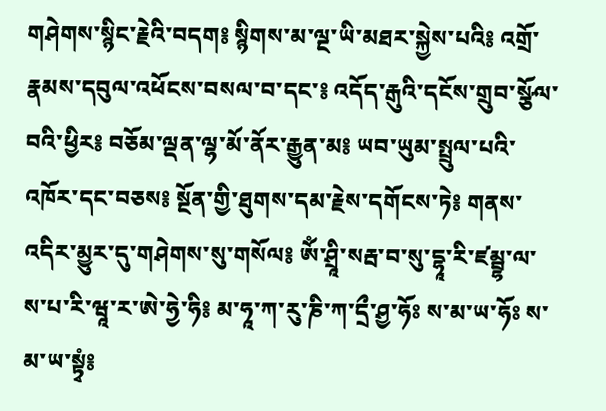གཤེགས་སྙིང་རྗེའི་བདག༔ སྙིགས་མ་ལྔ་ཡི་མཐར་སྐྱེས་པའི༔ འགྲོ་རྣམས་དབུལ་འཕོངས་བསལ་བ་དང་༔ འདོད་རྒུའི་དངོས་གྲུབ་སྩོལ་བའི་ཕྱིར༔ བཅོམ་ལྡན་ལྷ་མོ་ནོར་རྒྱུན་མ༔ ཡབ་ཡུམ་སྤྲུལ་པའི་འཁོར་དང་བཅས༔ སྔོན་གྱི་ཐུགས་དམ་རྗེས་དགོངས་ཏེ༔ གནས་འདིར་མྱུར་དུ་གཤེགས་སུ་གསོལ༔ ཨོཾ་ཤྲཱི་སརྦ་བ་སུ་དྷཱ་རི་ཛམྦྷ་ལ་ས་པ་རི་ཝཱ་ར་ཨེ་ཧྱེ་ཧི༔ མ་ཧཱ་ཀ་རུ་ཎི་ཀ་དྲྀ་ཤྱ་ཧོཿ ས་མ་ཡ་ཧོཿ ས་མ་ཡ་སྟྭཾ༔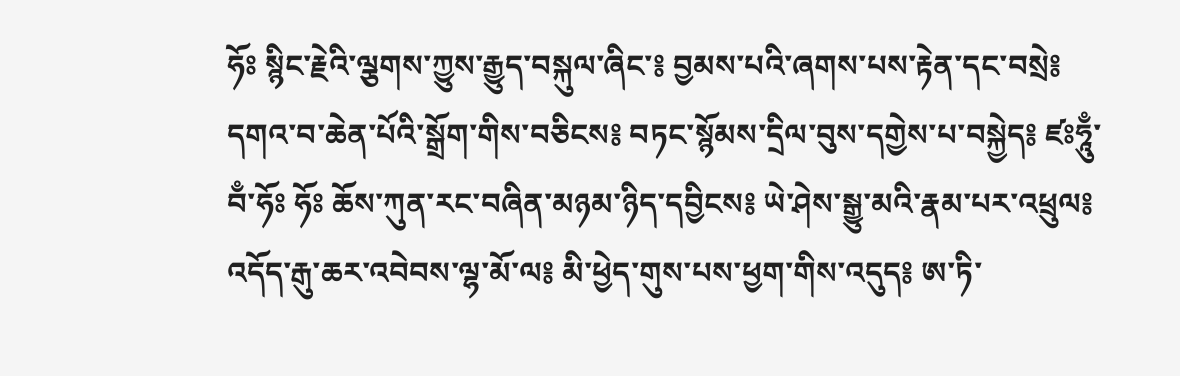ཧོཿ སྙིང་རྗེའི་ལྕགས་ཀྱུས་རྒྱུད་བསྐུལ་ཞིང་༔ བྱམས་པའི་ཞགས་པས་རྟེན་དང་བསྲེ༔ དགའ་བ་ཆེན་པོའི་སྒྲོག་གིས་བཅིངས༔ བཏང་སྙོམས་དྲིལ་བུས་དགྱེས་པ་བསྐྱེད༔ ཛཿཧཱུྃ་བྃ་ཧོཿ ཧོཿ ཆོས་ཀུན་རང་བཞིན་མཉམ་ཉིད་དབྱིངས༔ ཡེ་ཤེས་སྒྱུ་མའི་རྣམ་པར་འཕྲུལ༔ འདོད་རྒུ་ཆར་འབེབས་ལྷ་མོ་ལ༔ མི་ཕྱེད་གུས་པས་ཕྱག་གིས་འདུད༔ ཨ་ཏི་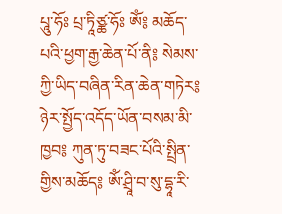པཱུ་ཧོཿ པྲ་ཏཱིཙྪ་ཧོཿ ཨོཾ༔ མཆོད་པའི་ཕྱག་རྒྱ་ཆེན་པོ་ནི༔ སེམས་ཀྱི་ཡིད་བཞིན་རིན་ཆེན་གཏེར༔ ཉེར་སྤྱོད་འདོད་ཡོན་བསམ་མི་ཁྱབ༔ ཀུན་ཏུ་བཟང་པོའི་སྤྲིན་གྱིས་མཆོད༔ ཨོཾ་ཤྲཱི་བ་སུ་དྷཱ་རི་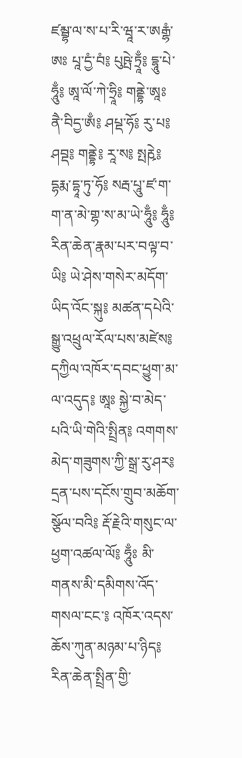ཛམྦྷ་ལ་ས་པ་རི་ཝཱ་ར་ཨརྒྷཾ་ཨཿ པཱ་དྱཾ་བཾ༔ པུཥྤེ་ཏྲཱྃ༔ དྷཱུ་པེ་ཧཱུྃ༔ ཨཱ་ལོ་ཀེ་ཧྲཱི༔ གནྡྷེ་ཨཱཿ ནཻ་བིདྱ་ཨྃ༔ ཤཔྡ་ཧོ༔ རུ་པ༔ ཤབྡ༔ གནྡྷེ༔ རཱ་ས༔ སྤརྵེ༔ དྷརྨ་དྷཱ་ཏུ་ཧོ༔ སརྦ་པཱུ་ཛ་ག་ག་ན་མེ་གྷ་ས་མ་ཡེ་ཧཱུྃ༔ ཧཱུྃ༔ རིན་ཆེན་རྣམ་པར་བལྟ་བ་ཡི༔ ཡེ་ཤེས་གསེར་མདོག་ཡིད་འོང་སྐུ༔ མཚན་དཔེའི་སྒྱུ་འཕྲུལ་རོལ་པས་མཛེས༔ དཀྱིལ་འཁོར་དབང་ཕྱུག་མ་ལ་འདུད༔ ཨཱཿ སྐྱེ་བ་མེད་པའི་ཡི་གེའི་སྤྲིན༔ འགགས་མེད་གཟུགས་ཀྱི་སྒྲ་རུ་ཤར༔ དྲན་པས་དངོས་གྲུབ་མཆོག་སྩོལ་བའི༔ རྡོ་རྗེའི་གསུང་ལ་ཕྱག་འཚལ་ལོ༔ ཧཱུྃཿ མི་གནས་མི་དམིགས་འོད་གསལ་ངང་༔ འཁོར་འདས་ཆོས་ཀུན་མཉམ་པ་ཉིད༔ རིན་ཆེན་སྤྲིན་གྱི་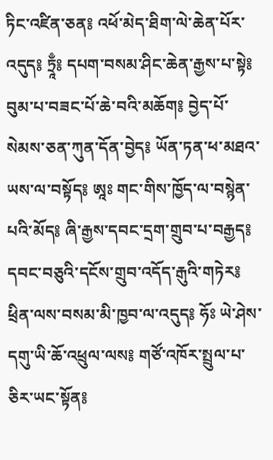ཏིང་འཛིན་ཅན༔ འཕོ་མེད་ཐིག་ལེ་ཆེན་པོར་འདུད༔ ཏྲཱྃ༔ དཔག་བསམ་ཤིང་ཆེན་རྒྱས་པ་སྟེ༔ བུམ་པ་བཟང་པོ་ཆེ་བའི་མཆོག༔ བྱེད་པོ་སེམས་ཅན་ཀུན་དོན་བྱེད༔ ཡོན་ཏན་ཕ་མཐའ་ཡས་ལ་བསྟོད༔ ཨཱཿ གང་གིས་ཁྱོད་ལ་བསྙེན་པའི་མོད༔ ཞི་རྒྱས་དབང་དྲག་གྲུབ་པ་བརྒྱད༔ དབང་བཅུའི་དངོས་གྲུབ་འདོད་རྒུའི་གཏེར༔ ཕྲིན་ལས་བསམ་མི་ཁྱབ་ལ་འདུད༔ ཧོཿ ཡེ་ཤེས་དགུ་ཡི་ཆོ་འཕྲུལ་ལས༔ གཙོ་འཁོར་སྤྲུལ་པ་ཅིར་ཡང་སྟོན༔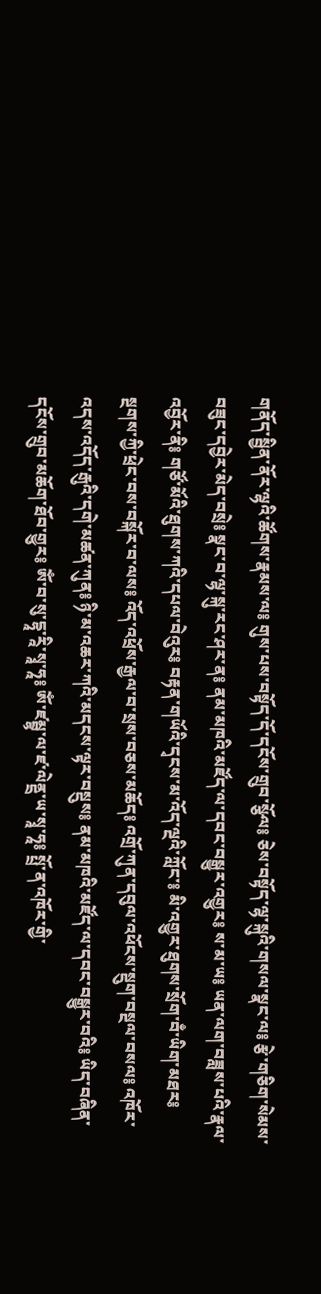གནོད་སྦྱིན་ནོར་ལྷའི་ཚོགས་རྣམས་ལ༔ གུས་པས་བསྟོད་དོ་དངོས་གྲུབ་སྩོལ༔ ཅེས་བསྟོད་ལྷ་སྐུའི་གསལ་སྣང་ལ༔ རྩེ་གཅིག་སེམས་བཟུང་དབྱེར་མེད་བསྲེ༔ སྣང་བ་ལྷ་སྐུ་རང་ཤར་ན༔ ནམ་མཁའི་མཛོད་ལ་དབང་བསྒྱུར་འགྱུར༔ ས་མ་ཡ༔ ཡན་ལག་བཟླས་པའི་རྣལ་འབྱོར་ནི༔ གཙོ་མོའི་ཐུགས་ཀའི་དཔལ་བེའུར༔ བརྟན་གཡོའི་དྭངས་མ་འོད་ལྔའི་ཀློང་༔ མི་འགྱུར་ཐུགས་སྲོག་བྃ་ཡིག་མཐར༔ སྔགས་ཀྱི་ཕྲེང་བས་བསྐོར་བ་ལས༔ འོད་འཕྲོས་རྒྱལ་བ་སྲས་བཅས་མཆོད༔ འགྲོ་ཀུན་དབུལ་འཕོངས་སྡུག་བསྔལ་བསལ༔ འཁོར་འདས་འདོད་རྒུའི་དགེ་མཚན་ཀུན༔ ཉི་མ་འཆར་ཀའི་མདངས་ལྟར་བསྡུས༔ ནམ་མཁའི་མཛོད་ལ་དབང་བསྒྱུར་བའི༔ ཡིད་བཞིན་དངོས་གྲུབ་མཆོག་ཐོབ་གྱུར༔ ཨོཾ་བ་སུ་དྷཱ་རཱི་སྭཱ་ཧཱ༔ ཨོཾ་ཛམྦྷ་ལ་ཛ་ལེནྡྲ་ཡ་སྭཱ་ཧཱ༔ སྤྲོ་ན་འཁོར་གྱི་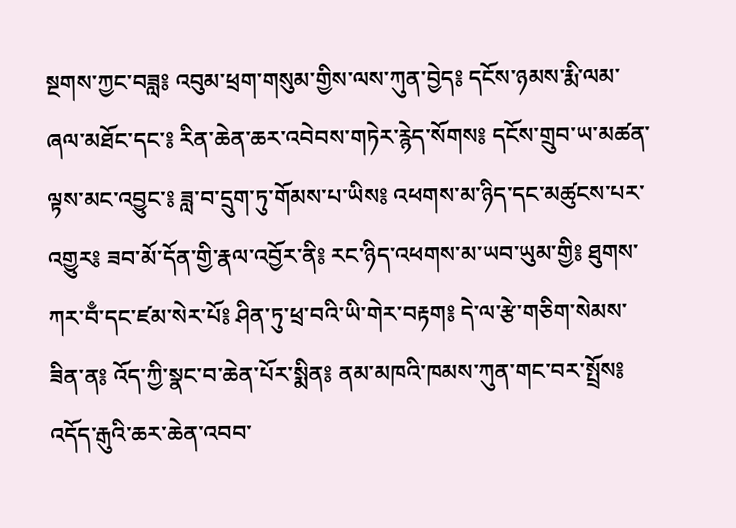སྔགས་ཀྱང་བཟླ༔ འབུམ་ཕྲག་གསུམ་གྱིས་ལས་ཀུན་བྱེད༔ དངོས་ཉམས་རྨི་ལམ་ཞལ་མཐོང་དང་༔ རིན་ཆེན་ཆར་འབེབས་གཏེར་རྙེད་སོགས༔ དངོས་གྲུབ་ཡ་མཚན་ལྟས་མང་འབྱུང་༔ ཟླ་བ་དྲུག་ཏུ་གོམས་པ་ཡིས༔ འཕགས་མ་ཉིད་དང་མཚུངས་པར་འགྱུར༔ ཟབ་མོ་དོན་གྱི་རྣལ་འབྱོར་ནི༔ རང་ཉིད་འཕགས་མ་ཡབ་ཡུམ་གྱི༔ ཐུགས་ཀར་བྃ་དང་ཛམ་སེར་པོ༔ ཤིན་ཏུ་ཕྲ་བའི་ཡི་གེར་བརྟག༔ དེ་ལ་རྩེ་གཅིག་སེམས་ཟིན་ན༔ འོད་ཀྱི་སྣང་བ་ཆེན་པོར་སྨིན༔ ནམ་མཁའི་ཁམས་ཀུན་གང་བར་སྤྲོས༔ འདོད་རྒུའི་ཆར་ཆེན་འབབ་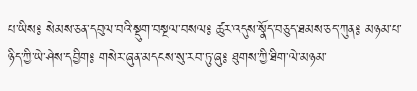པ་ཡིས༔ སེམས་ཅན་དབུལ་བའི་སྡུག་བསྔལ་བསལ༔ ཚུར་འདུས་སྣོད་བཅུད་ཐམས་ཅད་ཀུན༔ མཉམ་པ་ཉིད་ཀྱི་ཡེ་ཤེས་དབྱིག༔ གསེར་ཞུན་མདངས་སུ་རབ་ཏུ་ཞུ༔ ཐུགས་ཀྱི་ཐིག་ལེ་མཉམ་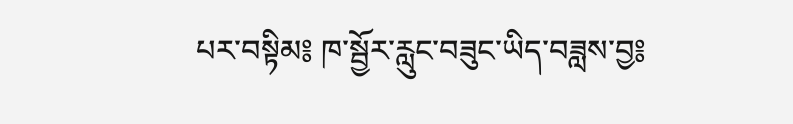པར་བསྟིམ༔ ཁ་སྦྱོར་རླུང་བཟུང་ཡིད་བཟླས་བྱ༔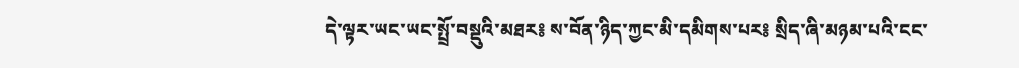དེ་ལྟར་ཡང་ཡང་སྤྲོ་བསྡུའི་མཐར༔ ས་བོན་ཉིད་ཀྱང་མི་དམིགས་པར༔ སྲིད་ཞི་མཉམ་པའི་ངང་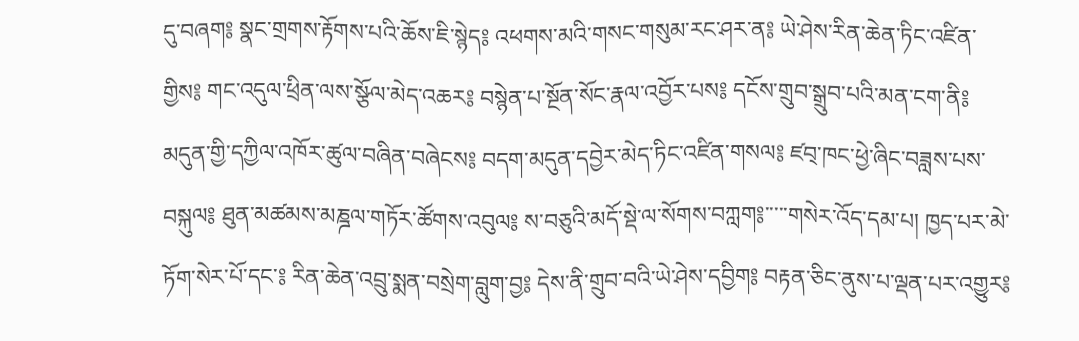དུ་བཞག༔ སྣང་གྲགས་རྟོགས་པའི་ཆོས་ཇི་སྙེད༔ འཕགས་མའི་གསང་གསུམ་རང་ཤར་ན༔ ཡེ་ཤེས་རིན་ཆེན་ཏིང་འཛིན་གྱིས༔ གང་འདུལ་ཕྲིན་ལས་སྩོལ་མེད་འཆར༔ བསྙེན་པ་སྔོན་སོང་རྣལ་འབྱོར་པས༔ དངོས་གྲུབ་སྒྲུབ་པའི་མན་ངག་ནི༔ མདུན་གྱི་དཀྱིལ་འཁོར་ཚུལ་བཞིན་བཞེངས༔ བདག་མདུན་དབྱེར་མེད་ཏིང་འཛིན་གསལ༔ ཛབ྄་ཁང་ཕྱེ་ཞིང་བཟླས་པས་བསྐུལ༔ ཐུན་མཚམས་མཎྜལ་གཏོར་ཚོགས་འབུལ༔ ས་བཅུའི་མདོ་སྡེ་ལ་སོགས་བཀླག༔་་་་་གསེར་འོད་དམ་པ། ཁྱད་པར་མེ་ཏོག་སེར་པོ་དང་༔ རིན་ཆེན་འབྲུ་སྨན་བསྲེག་བླུག་བྱ༔ དེས་ནི་གྲུབ་བའི་ཡེ་ཤེས་དབྱིག༔ བརྟན་ཅིང་ནུས་པ་ལྡན་པར་འགྱུར༔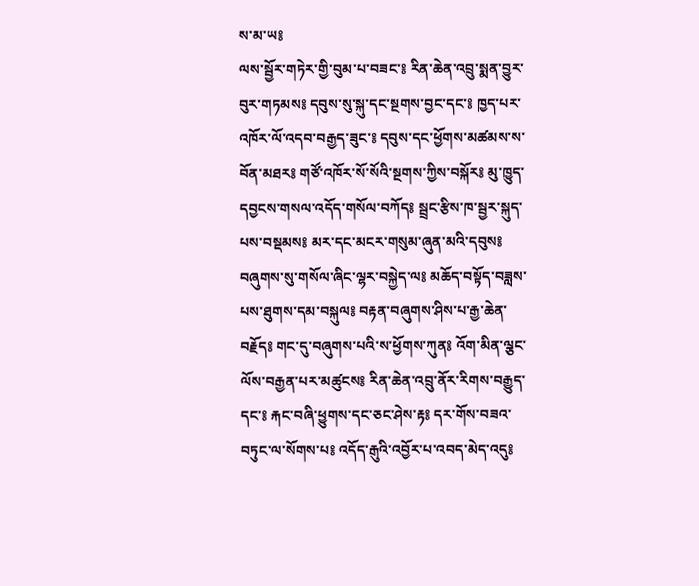ས་མ་ཡ༔
ལས་སྦྱོར་གཏེར་གྱི་བུམ་པ་བཟང་༔ རིན་ཆེན་འབྲུ་སྨན་བྱུར་བུར་གཏམས༔ དབུས་སུ་སྐུ་དང་སྔགས་བྱང་དང་༔ ཁྱད་པར་འཁོར་ལོ་འདབ་བརྒྱད་ཟུང་༔ དབུས་དང་ཕྱོགས་མཚམས་ས་བོན་མཐར༔ གཙོ་འཁོར་སོ་སོའི་སྔགས་ཀྱིས་བསྐོར༔ མུ་ཁྱུད་དབྱངས་གསལ་འདོད་གསོལ་བཀོད༔ སྦྲང་རྩིས་ཁ་སྦྱར་སྐུད་པས་བསྡམས༔ མར་དང་མངར་གསུམ་ཞུན་མའི་དབུས༔ བཞུགས་སུ་གསོལ་ཞིང་ལྷར་བསྐྱེད་ལ༔ མཆོད་བསྟོད་བཟླས་པས་ཐུགས་དམ་བསྐུལ༔ བརྟན་བཞུགས་ཤིས་པ་རྒྱ་ཆེན་བརྗོད༔ གང་དུ་བཞུགས་པའི་ས་ཕྱོགས་ཀུན༔ འོག་མིན་ལྕང་ལོས་བརྒྱན་པར་མཚུངས༔ རིན་ཆེན་འབྲུ་ནོར་རིགས་བརྒྱུད་དང་༔ རྐང་བཞི་ཕྱུགས་དང་ཅང་ཤེས་རྟ༔ དར་གོས་བཟའ་བཏུང་ལ་སོགས་པ༔ འདོད་རྒུའི་འབྱོར་པ་འབད་མེད་འདུ༔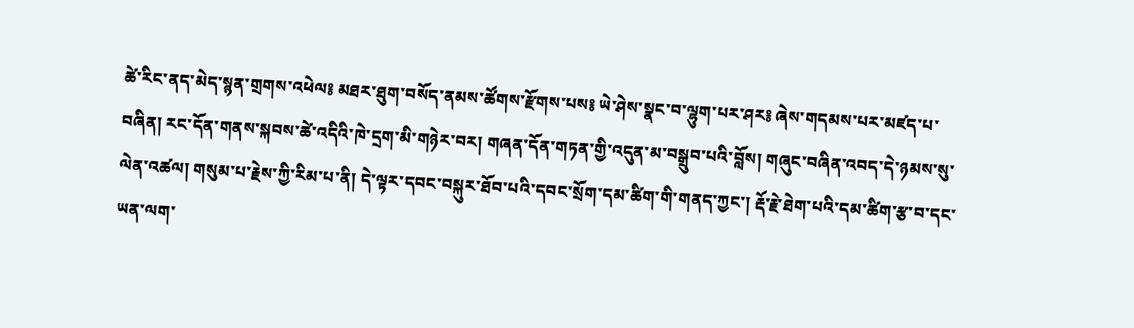ཚེ་རིང་ནད་མེད་སྙན་གྲགས་འཕེལ༔ མཐར་ཐུག་བསོད་ནམས་ཚོགས་རྫོགས་པས༔ ཡེ་ཤེས་སྣང་བ་ལྷུག་པར་ཤར༔ ཞེས་གདམས་པར་མཛད་པ་བཞིན། རང་དོན་གནས་སྐབས་ཚེ་འདིའི་ཁེ་དྲག་མི་གཉེར་བར། གཞན་དོན་གཏན་གྱི་འདུན་མ་བསྒྲུབ་པའི་བློས། གཞུང་བཞིན་འབད་དེ་ཉམས་སུ་ལེན་འཚལ། གསུམ་པ་རྗེས་ཀྱི་རིམ་པ་ནི། དེ་ལྟར་དབང་བསྐུར་ཐོབ་པའི་དབང་སྲོག་དམ་ཚིག་གི་གནད་ཀྱང་། རྡོ་རྗེ་ཐེག་པའི་དམ་ཚིག་རྩ་བ་དང་ཡན་ལག་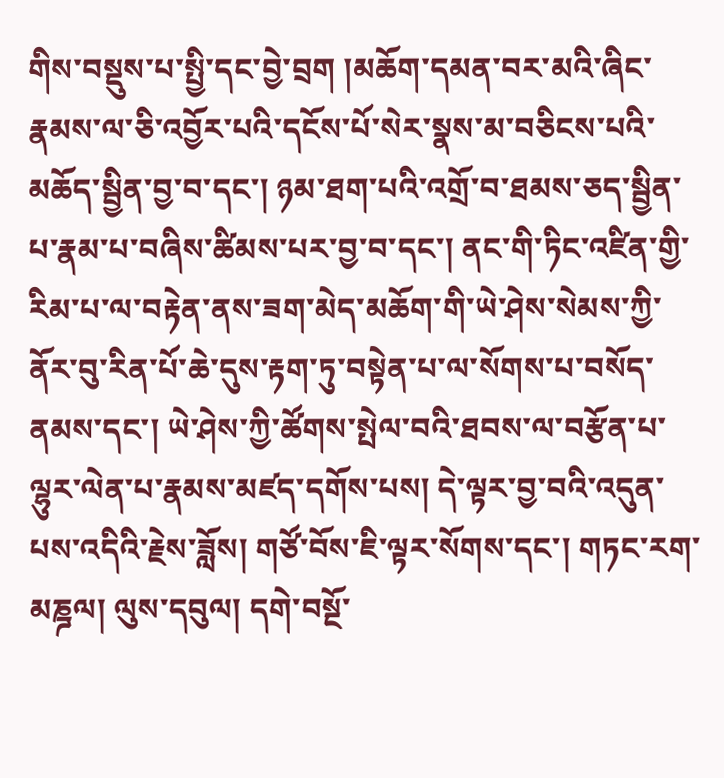གིས་བསྡུས་པ་སྤྱི་དང་བྱེ་བྲག །མཆོག་དམན་བར་མའི་ཞིང་རྣམས་ལ་ཅི་འབྱོར་པའི་དངོས་པོ་སེར་སྣས་མ་བཅིངས་པའི་མཆོད་སྦྱིན་བྱ་བ་དང་། ཉམ་ཐག་པའི་འགྲོ་བ་ཐམས་ཅད་སྦྱིན་པ་རྣམ་པ་བཞིས་ཚིམས་པར་བྱ་བ་དང་། ནང་གི་ཏིང་འཛིན་གྱི་རིམ་པ་ལ་བརྟེན་ནས་ཟག་མེད་མཆོག་གི་ཡེ་ཤེས་སེམས་ཀྱི་ནོར་བུ་རིན་པོ་ཆེ་དུས་རྟག་ཏུ་བསྟེན་པ་ལ་སོགས་པ་བསོད་ནམས་དང་། ཡེ་ཤེས་ཀྱི་ཚོགས་སྤེལ་བའི་ཐབས་ལ་བརྩོན་པ་ལྷུར་ལེན་པ་རྣམས་མཛད་དགོས་པས། དེ་ལྟར་བྱ་བའི་འདུན་པས་འདིའི་རྗེས་ཟློས། གཙོ་བོས་ཇི་ལྟར་སོགས་དང་། གཏང་རག་མཎྜལ། ལུས་དབུལ། དགེ་བསྔོ་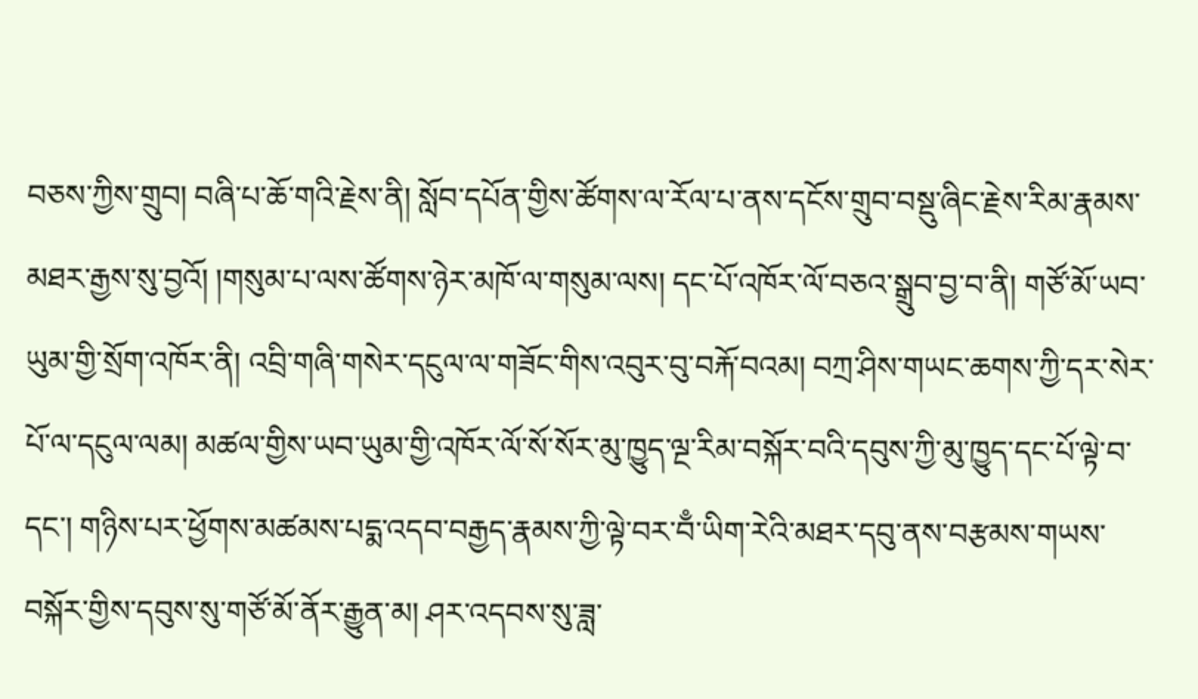བཅས་ཀྱིས་གྲུབ། བཞི་པ་ཆོ་གའི་རྗེས་ནི། སློབ་དཔོན་གྱིས་ཚོགས་ལ་རོལ་པ་ནས་དངོས་གྲུབ་བསྡུ་ཞིང་རྗེས་རིམ་རྣམས་མཐར་རྒྱས་སུ་བྱའོ། །གསུམ་པ་ལས་ཚོགས་ཉེར་མཁོ་ལ་གསུམ་ལས། དང་པོ་འཁོར་ལོ་བཅའ་སྒྲུབ་བྱ་བ་ནི། གཙོ་མོ་ཡབ་ཡུམ་གྱི་སྲོག་འཁོར་ནི། འབྲི་གཞི་གསེར་དངུལ་ལ་གཟོང་གིས་འབུར་བུ་བརྐོ་བའམ། བཀྲ་ཤིས་གཡང་ཆགས་ཀྱི་དར་སེར་པོ་ལ་དངུལ་ལམ། མཚལ་གྱིས་ཡབ་ཡུམ་གྱི་འཁོར་ལོ་སོ་སོར་མུ་ཁྱུད་ལྔ་རིམ་བསྐོར་བའི་དབུས་ཀྱི་མུ་ཁྱུད་དང་པོ་ལྟེ་བ་དང་། གཉིས་པར་ཕྱོགས་མཚམས་པདྨ་འདབ་བརྒྱད་རྣམས་ཀྱི་ལྟེ་བར་བྃ་ཡིག་རེའི་མཐར་དབུ་ནས་བརྩམས་གཡས་བསྐོར་གྱིས་དབུས་སུ་གཙོ་མོ་ནོར་རྒྱུན་མ། ཤར་འདབས་སུ་ཟླ་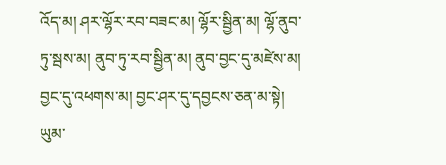འོད་མ། ཤར་ལྷོར་རབ་བཟང་མ། ལྷོར་སྦྱིན་མ། ལྷོ་ནུབ་ཏུ་སྦས་མ། ནུབ་ཏུ་རབ་སྦྱིན་མ། ནུབ་བྱང་དུ་མཛེས་མ། བྱང་དུ་འཕགས་མ། བྱང་ཤར་དུ་དབྱངས་ཅན་མ་སྟེ། ཡུམ་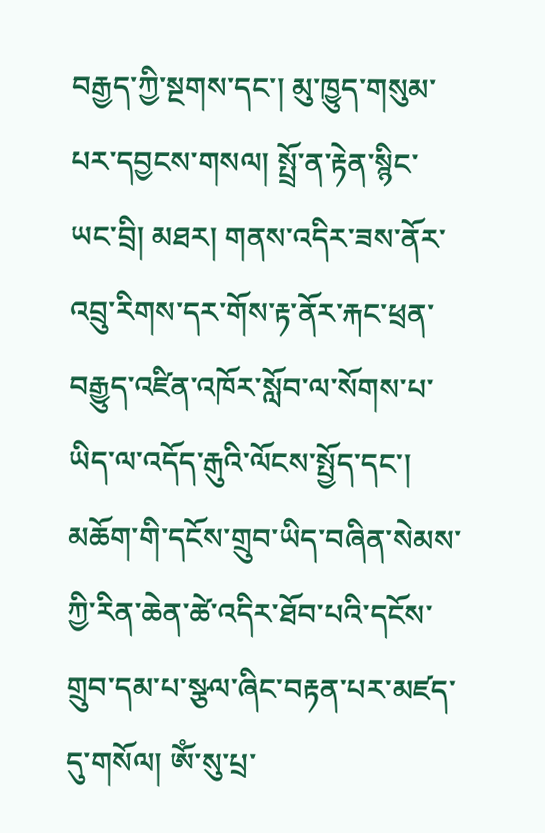བརྒྱད་ཀྱི་སྔགས་དང་། མུ་ཁྱུད་གསུམ་པར་དབྱངས་གསལ། སྤྲོ་ན་རྟེན་སྙིང་ཡང་བྲི། མཐར། གནས་འདིར་ཟས་ནོར་འབྲུ་རིགས་དར་གོས་རྟ་ནོར་རྐང་ཕྲན་བརྒྱུད་འཛིན་འཁོར་སློབ་ལ་སོགས་པ་ཡིད་ལ་འདོད་རྒུའི་ལོངས་སྤྱོད་དང་། མཆོག་གི་དངོས་གྲུབ་ཡིད་བཞིན་སེམས་ཀྱི་རིན་ཆེན་ཚེ་འདིར་ཐོབ་པའི་དངོས་གྲུབ་དམ་པ་སྩལ་ཞིང་བརྟན་པར་མཛད་དུ་གསོལ། ཨོཾ་སུ་པྲ་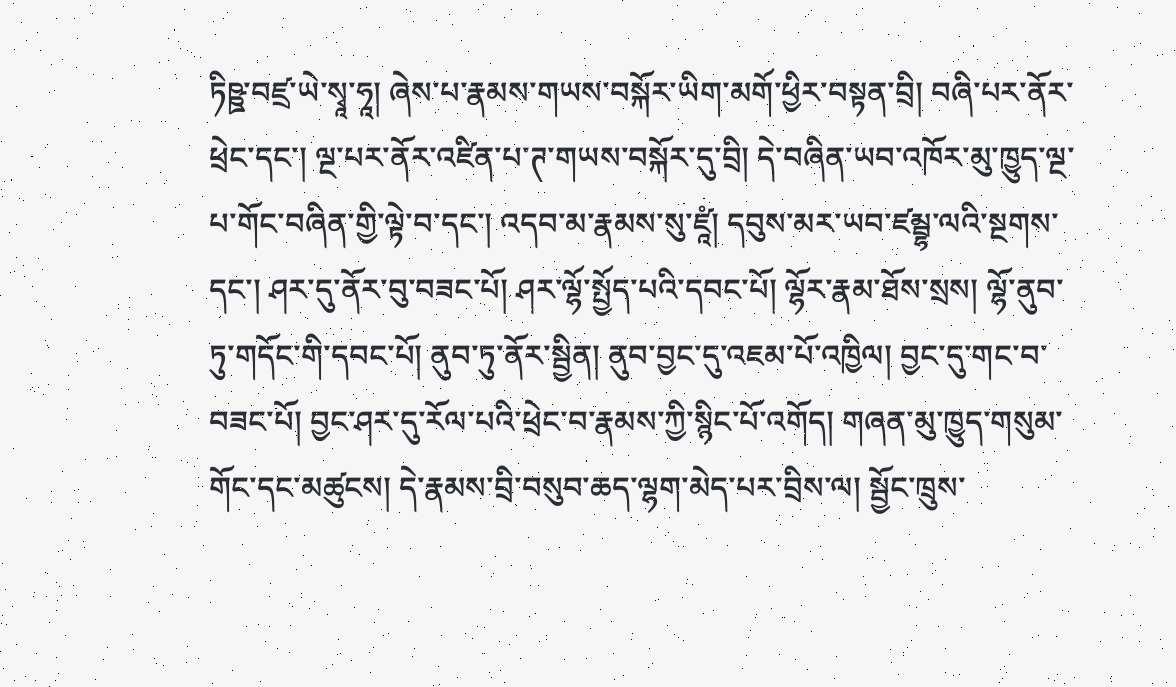ཏིཥྛ་བཛྲ་ཡེ་སྭཱ་ཧཱ། ཞེས་པ་རྣམས་གཡས་བསྐོར་ཡིག་མགོ་ཕྱིར་བསྟན་བྲི། བཞི་པར་ནོར་ཕྲེང་དང་། ལྔ་པར་ནོར་འཛིན་པ་ཊ་གཡས་བསྐོར་དུ་བྲི། དེ་བཞིན་ཡབ་འཁོར་མུ་ཁྱུད་ལྔ་པ་གོང་བཞིན་གྱི་ལྟེ་བ་དང་། འདབ་མ་རྣམས་སུ་ཛཱཾ། དབུས་མར་ཡབ་ཛམྦྷ་ལའི་སྔགས་དང་། ཤར་དུ་ནོར་བུ་བཟང་པོ། ཤར་ལྷོ་སྤྱོད་པའི་དབང་པོ། ལྷོར་རྣམ་ཐོས་སྲས། ལྷོ་ནུབ་ཏུ་གདོང་གི་དབང་པོ། ནུབ་ཏུ་ནོར་སྦྱིན། ནུབ་བྱང་དུ་འཇམ་པོ་འཁྱིལ། བྱང་དུ་གང་བ་བཟང་པོ། བྱང་ཤར་དུ་རོལ་པའི་ཕྲེང་བ་རྣམས་ཀྱི་སྙིང་པོ་འགོད། གཞན་མུ་ཁྱུད་གསུམ་གོང་དང་མཚུངས། དེ་རྣམས་བྲི་བསུབ་ཆད་ལྷག་མེད་པར་བྲིས་ལ། སྦྱོང་ཁྲུས་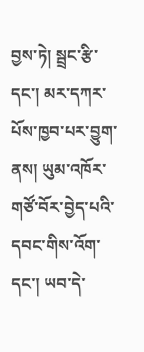བྱས་ཏེ། སྦྲང་རྩི་དང་། མར་དཀར་པོས་ཁྱབ་པར་བྱུག་ནས། ཡུམ་འཁོར་གཙོ་བོར་བྱེད་པའི་དབང་གིས་འོག་དང་། ཡབ་དེ་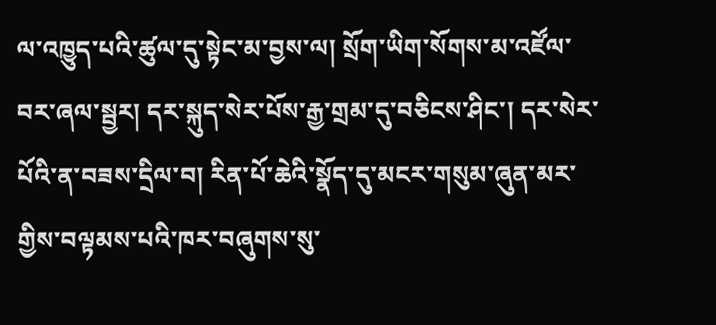ལ་འཁྱུད་པའི་ཚུལ་དུ་སྟེང་མ་བྱས་ལ། སྲོག་ཡིག་སོགས་མ་འཛོལ་བར་ཞལ་སྦྱར། དར་སྐུད་སེར་པོས་རྒྱ་གྲམ་དུ་བཅིངས་ཤིང་། དར་སེར་པོའི་ན་བཟས་དྲིལ་བ། རིན་པོ་ཆེའི་སྣོད་དུ་མངར་གསུམ་ཞུན་མར་གྱིས་བལྟམས་པའི་ཁར་བཞུགས་སུ་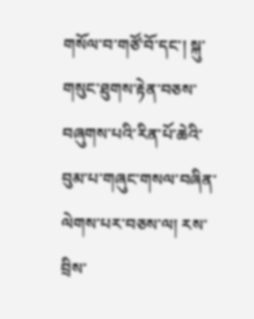གསོལ་བ་གཙོ་བོ་དང་། སྐུ་གསུང་ཐུགས་རྟེན་བཅས་བཞུགས་པའི་རིན་པོ་ཆེའི་བུམ་པ་གཞུང་གསལ་བཞིན་ལེགས་པར་བཅས་ལ། རས་བྲིས་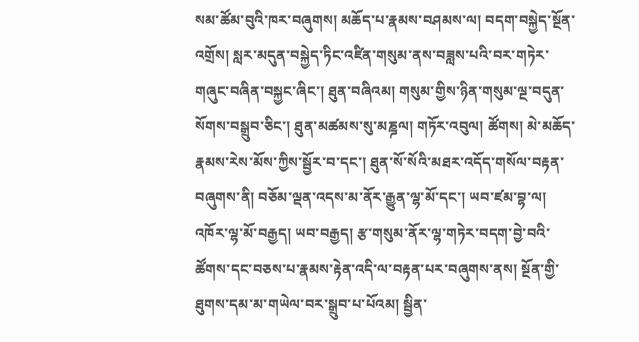སམ་ཚོམ་བུའི་ཁར་བཞུགས། མཆོད་པ་རྣམས་བཤམས་ལ། བདག་བསྐྱེད་སྔོན་འགྲོས། སླར་མདུན་བསྐྱེད་ཏིང་འཛིན་གསུམ་ནས་བཟླས་པའི་བར་གཏེར་གཞུང་བཞིན་བསྐྱང་ཞིང་། ཐུན་བཞིའམ། གསུམ་གྱིས་ཉིན་གསུམ་ལྔ་བདུན་སོགས་བསྒྲུབ་ཅིང་། ཐུན་མཚམས་སུ་མཎྜལ། གཏོར་འབུལ། ཚོགས། མེ་མཆོད་རྣམས་རེས་མོས་ཀྱིས་སྦྱོར་བ་དང་། ཐུན་སོ་སོའི་མཐར་འདོད་གསོལ་བརྟན་བཞུགས་ནི། བཅོམ་ལྡན་འདས་མ་ནོར་རྒྱུན་ལྷ་མོ་དང་། ཡབ་ཛམ་བྷ་ལ། འཁོར་ལྷ་མོ་བརྒྱད། ཡབ་བརྒྱད། རྩ་གསུམ་ནོར་ལྷ་གཏེར་བདག་བྱེ་བའི་ཚོགས་དང་བཅས་པ་རྣམས་རྟེན་འདི་ལ་བརྟན་པར་བཞུགས་ནས། སྔོན་གྱི་ཐུགས་དམ་མ་གཡེལ་བར་སྒྲུབ་པ་པོའམ། སྦྱིན་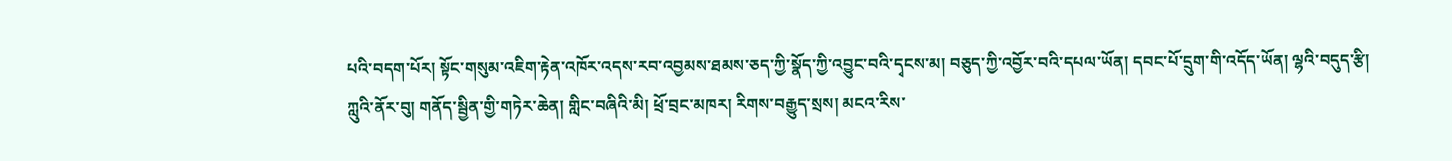པའི་བདག་པོར། སྟོང་གསུམ་འཇིག་རྟེན་འཁོར་འདས་རབ་འབྱམས་ཐམས་ཅད་ཀྱི་སྣོད་ཀྱི་འབྱུང་བའི་དྭངས་མ། བཅུད་ཀྱི་འབྱོར་བའི་དཔལ་ཡོན། དབང་པོ་དྲུག་གི་འདོད་ཡོན། ལྷའི་བདུད་རྩི། ཀླུའི་ནོར་བུ། གནོད་སྦྱིན་གྱི་གཏེར་ཆེན། གླིང་བཞིའི་མི། ཕྲོ་བྲང་མཁར། རིགས་བརྒྱུད་སྲས། མངའ་རིས་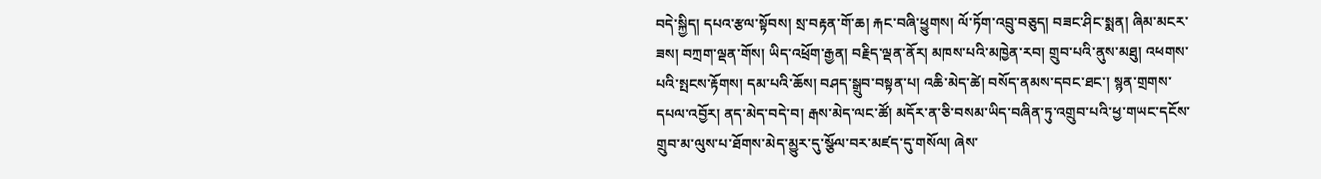བདེ་སྐྱིད། དཔའ་རྩལ་སྟོབས། སྲ་བརྟན་གོ་ཆ། རྐང་བཞི་ཕྱུགས། ལོ་ཏོག་འབྲུ་བཅུད། བཟང་ཤིང་སྨན། ཞིམ་མངར་ཟས། བཀྲག་ལྡན་གོས། ཡིད་འཕྲོག་རྒྱན། བརྗིད་ལྡན་ནོར། མཁས་པའི་མཁྱེན་རབ། གྲུབ་པའི་ནུས་མཐུ། འཕགས་པའི་སྤངས་རྟོགས། དམ་པའི་ཆོས། བཤད་སྒྲུབ་བསྟན་པ། འཆི་མེད་ཚེ། བསོད་ནམས་དབང་ཐང་། སྙན་གྲགས་དཔལ་འབྱོར། ནད་མེད་བདེ་བ། རྒས་མེད་ལང་ཚོ། མདོར་ན་ཅི་བསམ་ཡིད་བཞིན་ཏུ་འགྲུབ་པའི་ཕྱ་གཡང་དངོས་གྲུབ་མ་ལུས་པ་ཐོགས་མེད་མྱུར་དུ་སྩོལ་བར་མཛད་དུ་གསོལ། ཞེས་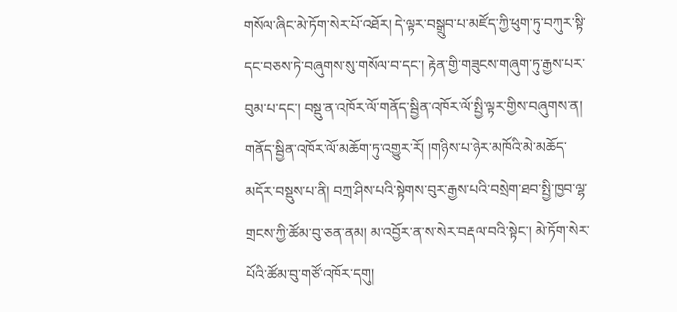གསོལ་ཞིང་མེ་ཏོག་སེར་པོ་འཐོར། དེ་ལྟར་བསྒྲུབ་པ་མཛོད་ཀྱི་ཕུག་ཏུ་བཀུར་སྟི་དང་བཅས་ཏེ་བཞུགས་སུ་གསོལ་བ་དང་། རྟེན་གྱི་གཟུངས་གཞུག་ཏུ་རྒྱས་པར་བུམ་པ་དང་། བསྡུ་ན་འཁོར་ལོ་གནོད་སྦྱིན་འཁོར་ལོ་སྤྱི་ལྟར་གྱིས་བཞུགས་ན། གནོད་སྦྱིན་འཁོར་ལོ་མཆོག་ཏུ་འགྱུར་རོ། །གཉིས་པ་ཉེར་མཁོའི་མེ་མཆོད་མདོར་བསྡུས་པ་ནི། བཀྲ་ཤིས་པའི་སྟེགས་བུར་རྒྱས་པའི་བསྲེག་ཐབ་སྤྱི་ཁྱབ་ལྷ་གྲངས་ཀྱི་ཚོམ་བུ་ཅན་ནམ། མ་འབྱོར་ན་ས་སེར་བརྡལ་བའི་སྟེང་། མེ་ཏོག་སེར་པོའི་ཚོམ་བུ་གཙོ་འཁོར་དགུ།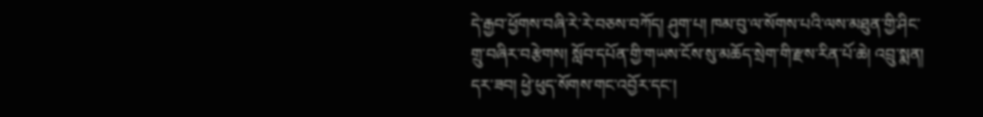དེ་རྒྱབ་ཕྱོགས་བཞི་རེ་རེ་བཅས་བཀོད། ཤུག་པ། ཁམ་བུ་ལ་སོགས་པའི་ལས་མཐུན་གྱི་ཤིང་གྲུ་བཞིར་བརྩེགས། སློབ་དཔོན་གྱི་གཡས་ངོས་སུ་མཆོད་སྲེག་གི་རྫས་རིན་པོ་ཆེ། འབྲུ་སྨན། དར་ཟབ། ཕྱེ་ཕུད་སོགས་གང་འབྱོར་དང་།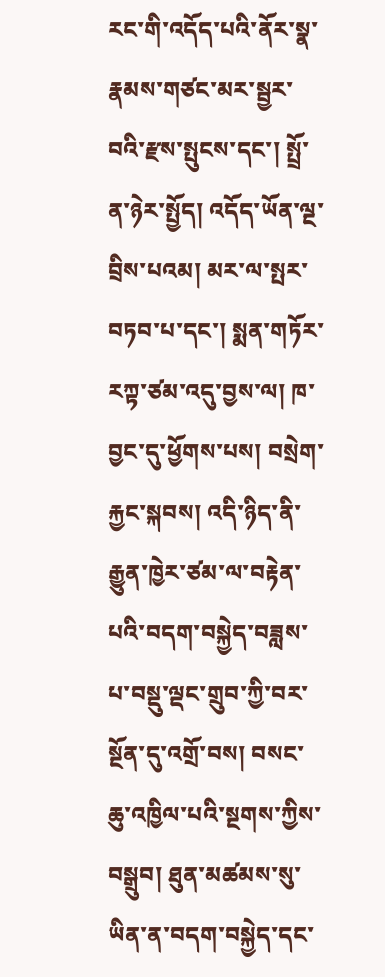རང་གི་འདོད་པའི་ནོར་སྣ་རྣམས་གཙང་མར་སྦྱར་བའི་རྫས་སྤུངས་དང་། སྤྲོ་ན་ཉེར་སྤྱོད། འདོད་ཡོན་ལྔ་བྲིས་པའམ། མར་ལ་སྤར་བཏབ་པ་དང་། སྨན་གཏོར་རཀྟ་ཙམ་འདུ་བྱས་ལ། ཁ་བྱང་དུ་ཕྱོགས་པས། བསྲེག་རྐྱང་སྐབས། འདི་ཉིད་ནི་རྒྱུན་ཁྱེར་ཙམ་ལ་བརྟེན་པའི་བདག་བསྐྱེད་བཟླས་པ་བསྡུ་ལྡང་གྲུབ་ཀྱི་བར་སྔོན་དུ་འགྲོ་བས། བསང་ཆུ་འཁྱིལ་པའི་སྔགས་ཀྱིས་བསྒྲུབ། ཐུན་མཚམས་སུ་ཡིན་ན་བདག་བསྐྱེད་དང་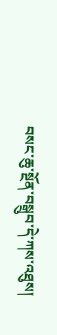བསང་ཆུ་སྔོན་བསྒྲུབ་དེ་ཀས་འཐུས།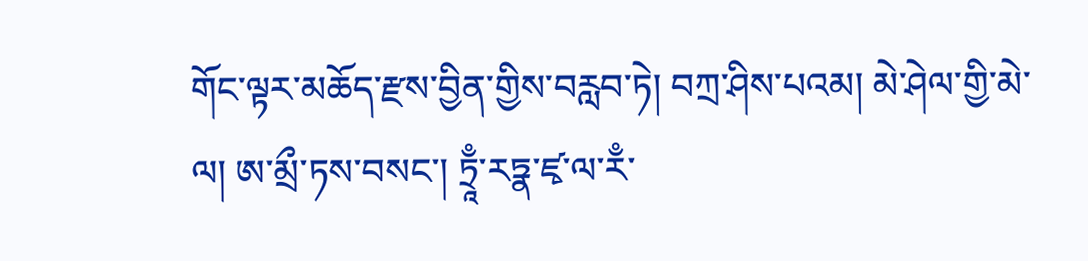གོང་ལྟར་མཆོད་རྫས་བྱིན་གྱིས་བརླབ་ཏེ། བཀྲ་ཤིས་པའམ། མེ་ཤེལ་གྱི་མེ་ལ། ཨ་མྲྀ་ཏས་བསང་། ཏྲཱྃ་རཏྣ་ཛྭ་ལ་རྃ་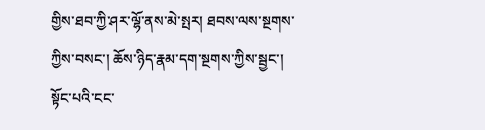གྱིས་ཐབ་ཀྱི་ཤར་ལྷོ་ནས་མེ་སྤར། ཐབས་ལས་སྔགས་ཀྱིས་བསང་། ཆོས་ཉིད་རྣམ་དག་སྔགས་ཀྱིས་སྦྱང་། སྟོང་པའི་ངང་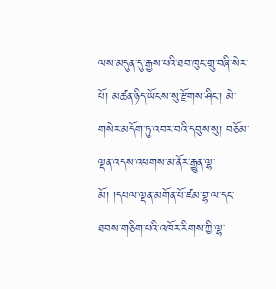ལས་མདུན་དུ་རྒྱས་པའི་ཐབ་ཁུང་གྲུ་བཞི་སེར་པོ། མཚན་ཉིད་ཡོངས་སུ་རྫོགས་ཤིང་། མེ་གསེར་མདོག་ཏུ་འབར་བའི་དབུས་སུ། བཅོམ་ལྡན་འདས་འཕགས་མ་ནོར་རྒྱུན་ལྷ་མོ། །དཔལ་ལྡན་མགོན་པོ་ཛམ་བྷ་ལ་དང་ཐབས་གཅིག་པའི་འཁོར་རིགས་ཀྱི་ལྷ་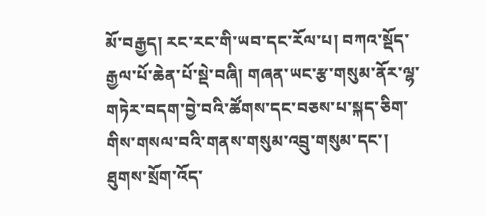མོ་བརྒྱད། རང་རང་གི་ཡབ་དང་རོལ་པ། བཀའ་སྡོད་རྒྱལ་པོ་ཆེན་པོ་སྡེ་བཞི། གཞན་ཡང་རྩ་གསུམ་ནོར་ལྷ་གཏེར་བདག་བྱེ་བའི་ཚོགས་དང་བཅས་པ་སྐད་ཅིག་གིས་གསལ་བའི་གནས་གསུམ་འབྲུ་གསུམ་དང་། ཐུགས་སྲོག་འོད་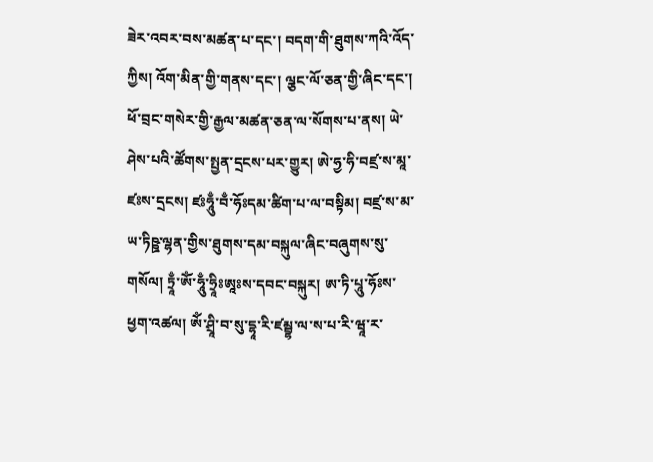ཟེར་འབར་བས་མཚན་པ་དང་། བདག་གི་ཐུགས་ཀའི་འོད་ཀྱིས། འོག་མིན་གྱི་གནས་དང་། ལྕང་ལོ་ཅན་གྱི་ཞིང་དང་། ཕོ་བྲང་གསེར་གྱི་རྒྱལ་མཚན་ཅན་ལ་སོགས་པ་ནས། ཡེ་ཤེས་པའི་ཚོགས་སྤྱན་དྲངས་པར་གྱུར། ཨེ་ཧྱ་ཧི་བཛྲ་ས་མཱ་ཛཿས་དྲངས། ཛཿཧཱུྃ་བྃ་ཧོཿདམ་ཚིག་པ་ལ་བསྟིམ། བཛྲ་ས་མ་ཡ་ཏིཥྛ་ལྷན་གྱིས་ཐུགས་དམ་བསྐུལ་ཞིང་བཞུགས་སུ་གསོལ། ཏྲཱྃ་ཨོཾ་ཧཱུྃ་ཧྲཱིཿཨཱཿས་དབང་བསྐུར། ཨ་ཏི་པཱུ་ཧོཿས་ཕྱག་འཚལ། ཨོཾ་ཤྲཱི་བ་སུ་དྷཱ་རི་ཛམྦྷ་ལ་ས་པ་རི་ཝཱ་ར་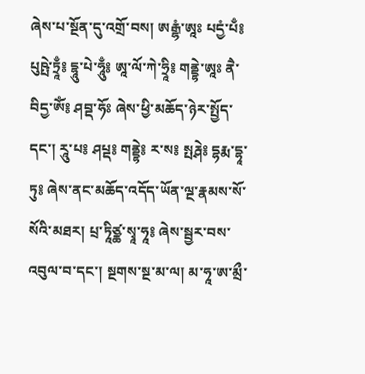ཞེས་པ་སྔོན་དུ་འགྲོ་བས། ཨརྒྷཾ་ཨཱཿ པདྱཾ་པྃ༔ པུཥྤེ་ཏྲཱྃ༔ དྷཱུ་པེ་ཧཱུྃ༔ ཨཱ་ལོ་ཀེ་ཧྲཱི༔ གནྡྷེ་ཨཱཿ ནཻ་བིདྱ་ཨོཾ༔ ཤབྡ་ཧོཿ ཞེས་ཕྱི་མཆོད་ཉེར་སྤྱོད་དང་། རཱུ་པ༔ ཤཔྡ༔ གནྡྷེ༔ ར་ས༔ སྤརྴེ༔ དྷརྨ་དྷཱ་ཏུ༔ ཞེས་ནང་མཆོད་འདོད་ཡོན་ལྔ་རྣམས་སོ་སོའི་མཐར། པྲ་ཏཱིཙྪ་སྭཱ་ཧཱ༔ ཞེས་སྦྱར་བས་འབུལ་བ་དང་། སྔགས་སྔ་མ་ལ། མ་ཧཱ་ཨ་མྲྀ་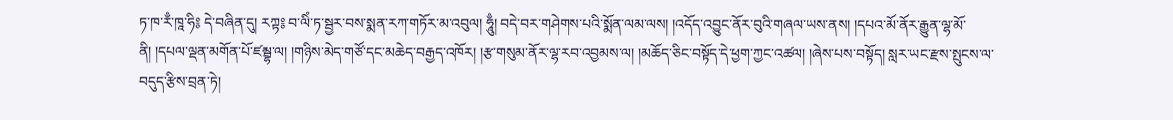ཏ་ཁ་རྃ་ཁཱ་ཧི༔ དེ་བཞིན་དུ། རཀྟ༔ བ་ལིཾ་ཏ་སྦྱར་བས་སྨན་རཀ་གཏོར་མ་འབུལ། ཧཱུྃ། བདེ་བར་གཤེགས་པའི་སྨོན་ལམ་ལས། །འདོད་འབྱུང་ནོར་བུའི་གཞལ་ཡས་ནས། །དཔའ་མོ་ནོར་རྒྱུན་ལྷ་མོ་ནི། །དཔལ་ལྡན་མགོན་པོ་ཛམྦྷ་ལ། །གཉིས་མེད་གཙོ་དང་མཆེད་བརྒྱད་འཁོར། །རྩ་གསུམ་ནོར་ལྷ་རབ་འབྱམས་ལ། །མཆོད་ཅིང་བསྟོད་དེ་ཕྱག་ཀྱང་འཚལ། །ཞེས་པས་བསྟོད། སླར་ཡང་རྫས་སྤུངས་ལ་བདུད་རྩིས་བྲན་ཏེ།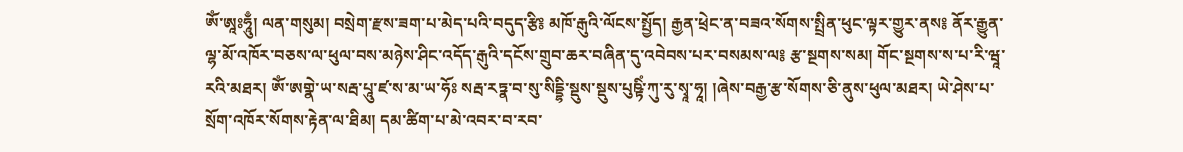ཨོཾ་ཨཱཿཧཱུྃ། ལན་གསུམ། བསྲེག་རྫས་ཟག་པ་མེད་པའི་བདུད་རྩི༔ མཁོ་རྒུའི་ལོངས་སྤྱོད། རྒྱན་ཕྲེང་ན་བཟའ་སོགས་སྤྲིན་ཕུང་ལྟར་གྱུར་ནས༔ ནོར་རྒྱུན་ལྷ་མོ་འཁོར་བཅས་ལ་ཕུལ་བས་མཉེས་ཤིང་འདོད་རྒུའི་དངོས་གྲུབ་ཆར་བཞིན་དུ་འབེབས་པར་བསམས་ལ༔ རྩ་སྔགས་སམ། གོང་སྔགས་ས་པ་རི་ཝཱ་རའི་མཐར། ཨོཾ་ཨགྣེ་ཡ་སརྦ་པཱུ་ཛ་ས་མ་ཡ་ཧོཿ སརྦ་རཏྣ་བ་སུ་སིདྡྷི་སྡུས་སྡུས་པུཥྟིཾ་ཀུ་རུ་སྭཱ་ཧཱ། །ཞེས་བརྒྱ་རྩ་སོགས་ཅི་ནུས་ཕུལ་མཐར། ཡེ་ཤེས་པ་སྲོག་འཁོར་སོགས་རྟེན་ལ་ཐིམ། དམ་ཚིག་པ་མེ་འབར་བ་རབ་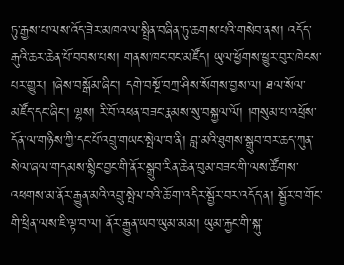ཏུ་རྒྱས་པ་ལས་འོད་ཟེར་མཁའ་ལ་སྤྲིན་བཞིན་ཏུ་ཆགས་པའི་གསེབ་ནས། འདོད་རྒུའི་ཆར་ཆེན་པོ་བབས་པས། གནས་ཁང་བང་མཛོད། ཡུལ་ཕྱོགས་ཕྱུར་བུར་ཁེངས་པར་གྱུར། །ཞེས་བསྒོམ་ཞིང་། དགེ་བསྔོ་བཀྲ་ཤིས་སོགས་བྱས་ལ། ཐལ་སོལ་མཛོད་དང་ཞིང་། ལྷས། རི་བོ་འཕན་བཟང་རྣམས་སུ་བསྐྱལ་ལོ། །གསུམ་པ་འཕྲོས་དོན་ལ་གཉིས་ཀྱི་དང་པོ་འབྲུ་གཡང་སྤེལ་བ་ནི། བླ་མའི་ཐུགས་སྒྲུབ་བར་ཆད་ཀུན་སེལ་ཞལ་གདམས་སྙིང་བྱང་གི་ནོར་སྒྲུབ་རིན་ཆེན་བུམ་བཟང་གི་ལས་ཚོགས་འཕགས་མ་ནོར་རྒྱུན་མའི་འབྲུ་སྤེལ་བའི་ཆོ་ག་འདིར་སྦྱོར་བར་འདོད་ན། སྦྱོར་བ་གོང་གི་ཕྲིན་ལས་ཇི་ལྟ་བ་ལ། ནོར་རྒྱུན་ཡབ་ཡུམ་མམ། ཡུམ་རྐྱང་གི་སྐུ་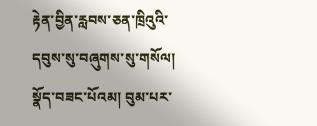རྟེན་བྱིན་རླབས་ཅན་ཁྲིའུའི་དབུས་སུ་བཞུགས་སུ་གསོལ། སྣོད་བཟང་པོའམ། བུམ་པར་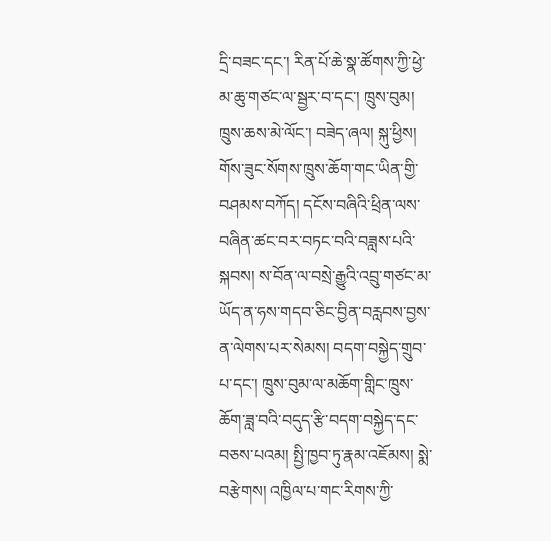དྲི་བཟང་དང་། རིན་པོ་ཆེ་སྣ་ཚོགས་ཀྱི་ཕྱེ་མ་ཆུ་གཙང་ལ་སྦྱར་བ་དང་། ཁྲུས་བུམ། ཁྲུས་ཆས་མེ་ལོང་། བཟེད་ཞལ། སྐུ་ཕྱིས། གོས་ཟུང་སོགས་ཁྲུས་ཆོག་གང་ཡིན་གྱི་བཤམས་བཀོད། དངོས་བཞིའི་ཕྲིན་ལས་བཞིན་ཚང་བར་བཏང་བའི་བཟླས་པའི་སྐབས། ས་བོན་ལ་བསྲེ་རྒྱུའི་འབྲུ་གཙང་མ་ཡོད་ན་ཧས་གདབ་ཅིང་བྱིན་བརླབས་བྱས་ན་ལེགས་པར་སེམས། བདག་བསྐྱེད་གྲུབ་པ་དང་། ཁྲུས་བུམ་ལ་མཆོག་གླིང་ཁྲུས་ཆོག་ཟླ་བའི་བདུད་རྩི་བདག་བསྐྱེད་དང་བཅས་པའམ། སྤྱི་ཁྱབ་ཏུ་རྣམ་འཇོམས། སྨེ་བརྩེགས། འཁྱིལ་པ་གང་རིགས་ཀྱི་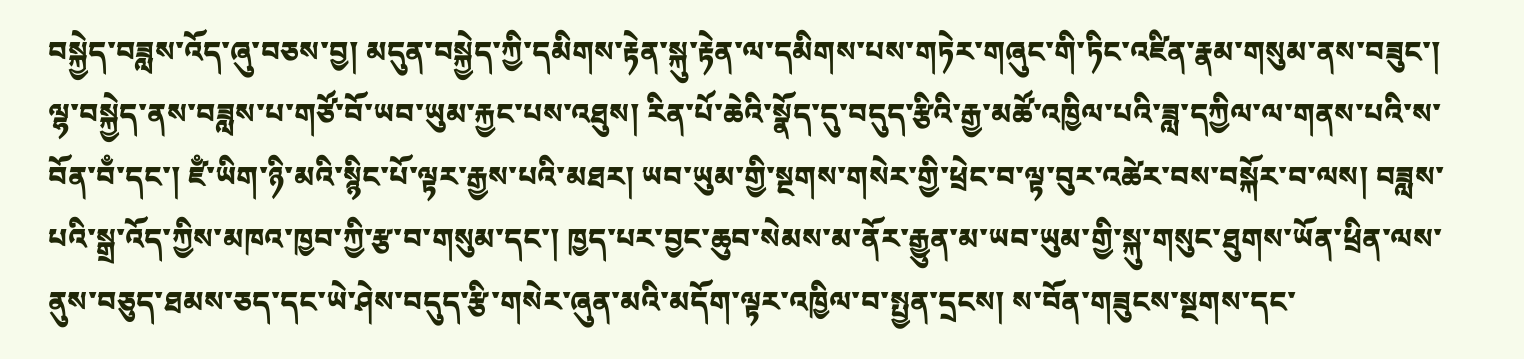བསྐྱེད་བཟླས་འོད་ཞུ་བཅས་བྱ། མདུན་བསྐྱེད་ཀྱི་དམིགས་རྟེན་སྐུ་རྟེན་ལ་དམིགས་པས་གཏེར་གཞུང་གི་ཏིང་འཛིན་རྣམ་གསུམ་ནས་བཟུང་། ལྷ་བསྐྱེད་ནས་བཟླས་པ་གཙོ་བོ་ཡབ་ཡུམ་རྐྱང་པས་འཐུས། རིན་པོ་ཆེའི་སྣོད་དུ་བདུད་རྩིའི་རྒྱ་མཚོ་འཁྱིལ་པའི་ཟླ་དཀྱིལ་ལ་གནས་པའི་ས་བོན་བྃ་དང་། ཛྃ་ཡིག་ཉི་མའི་སྙིང་པོ་ལྟར་རྒྱས་པའི་མཐར། ཡབ་ཡུམ་གྱི་སྔགས་གསེར་གྱི་ཕྲེང་བ་ལྟ་བུར་འཚེར་བས་བསྐོར་བ་ལས། བཟླས་པའི་སྒྲ་འོད་ཀྱིས་མཁའ་ཁྱབ་ཀྱི་རྩ་བ་གསུམ་དང་། ཁྱད་པར་བྱང་ཆུབ་སེམས་མ་ནོར་རྒྱུན་མ་ཡབ་ཡུམ་གྱི་སྐུ་གསུང་ཐུགས་ཡོན་ཕྲིན་ལས་ནུས་བཅུད་ཐམས་ཅད་དང་ཡེ་ཤེས་བདུད་རྩི་གསེར་ཞུན་མའི་མདོག་ལྟར་འཁྱིལ་བ་སྤྱན་དྲངས། ས་བོན་གཟུངས་སྔགས་དང་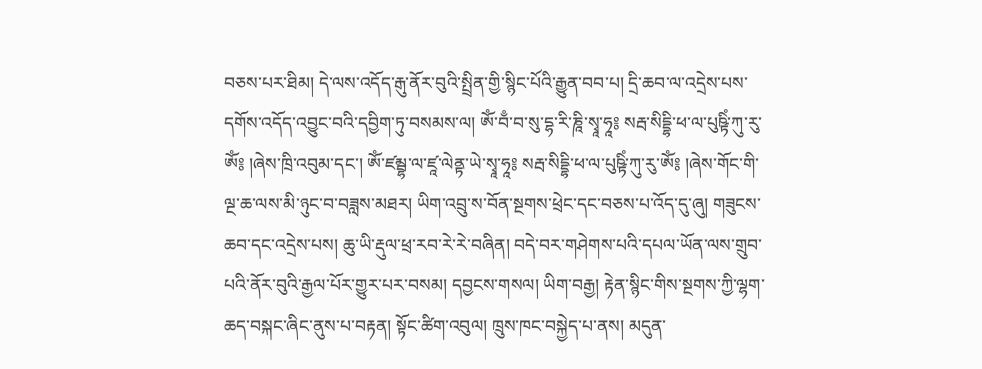བཅས་པར་ཐིམ། དེ་ལས་འདོད་རྒུ་ནོར་བུའི་སྤྲིན་གྱི་སྙིང་པོའི་རྒྱུན་བབ་པ། དྲི་ཆབ་ལ་འདྲེས་པས་དགོས་འདོད་འབྱུང་བའི་དབྱིག་ཏུ་བསམས་ལ། ཨོཾ་བྃ་བ་སུ་དྷ་རི་ཎཱི་སྭཱ་ཧཱ༔ སརྦ་སིདྡྷི་ཕ་ལ་པུཥྟིཾ་ཀུ་རུ་ཨོཾ༔ །ཞེས་ཁྲི་འབུམ་དང་། ཨོཾ་ཛམྦྷ་ལ་ཛཱ་ལེནྟ་ཡེ་སྭཱ་ཧཱ༔ སརྦ་སིདྡྷི་ཕ་ལ་པུཥྟིཾ་ཀུ་རུ་ཨོཾ༔ །ཞེས་གོང་གི་ལྔ་ཆ་ལས་མི་ཉུང་བ་བཟླས་མཐར། ཡིག་འབྲུ་ས་བོན་སྔགས་ཕྲེང་དང་བཅས་པ་འོད་དུ་ཞུ། གཟུངས་ཆབ་དང་འདྲེས་པས། ཆུ་ཡི་རྡུལ་ཕྲ་རབ་རེ་རེ་བཞིན། བདེ་བར་གཤེགས་པའི་དཔལ་ཡོན་ལས་གྲུབ་པའི་ནོར་བུའི་རྒྱལ་པོར་གྱུར་པར་བསམ། དབྱངས་གསལ། ཡིག་བརྒྱ། རྟེན་སྙིང་གིས་སྔགས་ཀྱི་ལྷག་ཆད་བསྐང་ཞིང་ནུས་པ་བརྟན། སྟོང་ཚིག་འབུལ། ཁྲུས་ཁང་བསྐྱེད་པ་ནས། མདུན་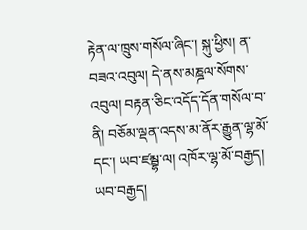རྟེན་ལ་ཁྲུས་གསོལ་ཞིང་། སྐུ་ཕྱིས། ན་བཟའ་འབུལ། དེ་ནས་མཎྜལ་སོགས་འབུལ། བརྟན་ཅིང་འདོད་དོན་གསོལ་བ་ནི། བཅོམ་ལྡན་འདས་མ་ནོར་རྒྱུན་ལྷ་མོ་དང་། ཡབ་ཛམྦྷ་ལ། འཁོར་ལྷ་མོ་བརྒྱད། ཡབ་བརྒྱད།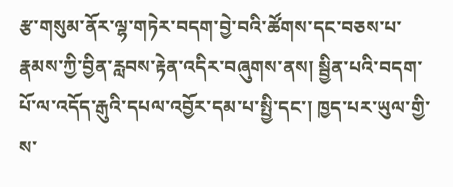རྩ་གསུམ་ནོར་ལྷ་གཏེར་བདག་བྱེ་བའི་ཚོགས་དང་བཅས་པ་རྣམས་ཀྱི་བྱིན་རླབས་རྟེན་འདིར་བཞུགས་ནས། སྦྱིན་པའི་བདག་པོ་ལ་འདོད་རྒུའི་དཔལ་འབྱོར་དམ་པ་སྤྱི་དང་། ཁྱད་པར་ཡུལ་གྱི་ས་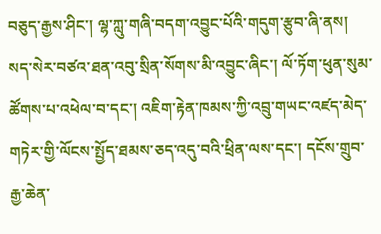བཅུད་རྒྱས་ཤིང་། ལྷ་ཀླུ་གཞི་བདག་འབྱུང་པོའི་གདུག་རྩུབ་ཞི་ནས། སད་སེར་བཙའ་ཐན་འབུ་སྲིན་སོགས་མི་འབྱུང་ཞིང་། ལོ་ཏོག་ཕུན་སུམ་ཚོགས་པ་འཕེལ་བ་དང་། འཇིག་རྟེན་ཁམས་ཀྱི་འབྲུ་གཡང་འཛད་མེད་གཏེར་གྱི་ལོངས་སྤྱོད་ཐམས་ཅད་འདུ་བའི་ཕྲིན་ལས་དང་། དངོས་གྲུབ་རྒྱ་ཆེན་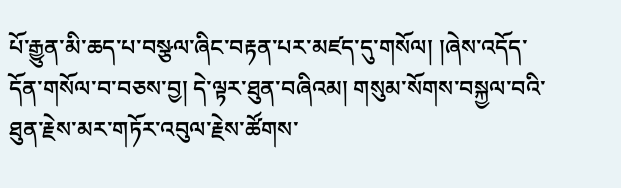པོ་རྒྱུན་མི་ཆད་པ་བསྩལ་ཞིང་བརྟན་པར་མཛད་དུ་གསོལ། །ཞེས་འདོད་དོན་གསོལ་བ་བཅས་བྱ། དེ་ལྟར་ཐུན་བཞིའམ། གསུམ་སོགས་བསྐྱལ་བའི་ཐུན་རྗེས་མར་གཏོར་འབུལ་རྗེས་ཚོགས་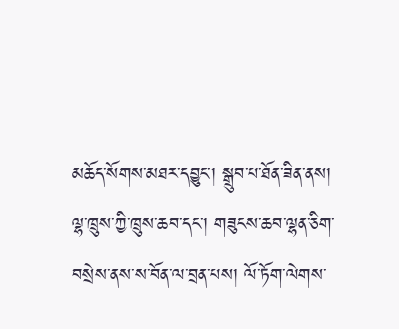མཆོད་སོགས་མཐར་དབྱུང་། སྒྲུབ་པ་ཐོན་ཟིན་ནས། ལྷ་ཁྲུས་ཀྱི་ཁྲུས་ཆབ་དང་། གཟུངས་ཆབ་ལྷན་ཅིག་བསྲེས་ནས་ས་བོན་ལ་བྲན་པས། ལོ་ཏོག་ལེགས་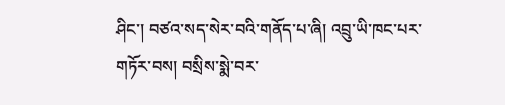ཤིང་། བཙའ་སད་སེར་བའི་གནོད་པ་ཞི། འབྲུ་ཡི་ཁང་པར་གཏོར་བས། བསྲིས་སྨེ་བར་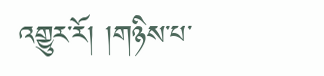འགྱུར་རོ། །གཉིས་པ་